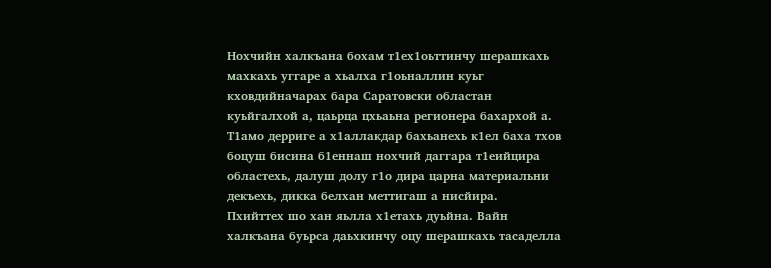Нохчийн халкъана бохам т1ех1оьттинчу шерашкахь махкахь уггаре а хьалха г1оьналлин куьг кховдийначарах бара Саратовски областан куьйгалхой а, цаьрца цхьаьна регионера бахархой а. Т1амо дерриге а х1аллакдар бахьанехь к1ел баха тхов боцуш бисина б1еннаш нохчий даггара т1еийцира областехь, далуш долу г1о дира царна материальни декъехь, дикка белхан меттигаш а нисйира.
Пхийттех шо хан яьлла х1етахь дуьйна. Вайн халкъана буьрса даьхкинчу оцу шерашкахь тасаделла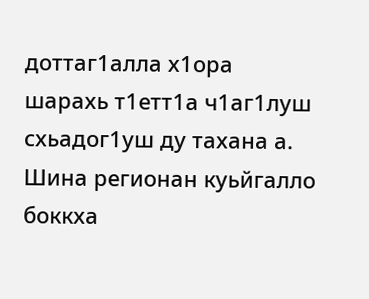доттаг1алла х1ора шарахь т1етт1а ч1аг1луш схьадог1уш ду тахана а. Шина регионан куьйгалло боккха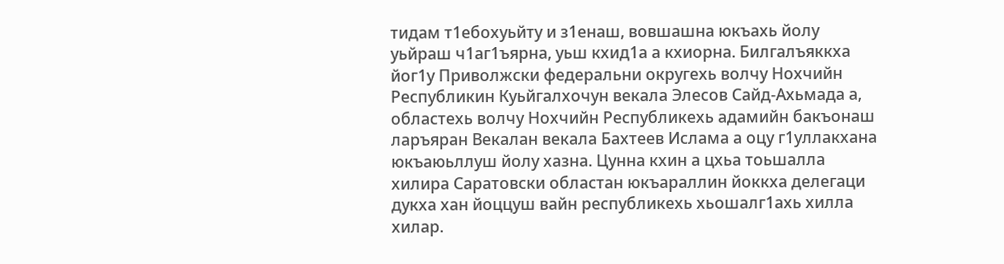тидам т1ебохуьйту и з1енаш, вовшашна юкъахь йолу уьйраш ч1аг1ъярна, уьш кхид1а а кхиорна. Билгалъяккха йог1у Приволжски федеральни округехь волчу Нохчийн Республикин Куьйгалхочун векала Элесов Сайд-Ахьмада а, областехь волчу Нохчийн Республикехь адамийн бакъонаш ларъяран Векалан векала Бахтеев Ислама а оцу г1уллакхана юкъаюьллуш йолу хазна. Цунна кхин а цхьа тоьшалла хилира Саратовски областан юкъараллин йоккха делегаци дукха хан йоццуш вайн республикехь хьошалг1ахь хилла хилар.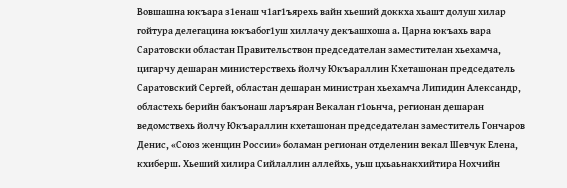Вовшашна юкъара з1енаш ч1аг1ъярехь вайн хьеший доккха хьашт долуш хилар гойтура делегацина юкъабог1уш хиллачу декъашхоша а. Царна юкъахь вара Саратовски областан Правительствон председателан заместителан хьехамча, цигарчу дешаран министерствехь йолчу Юкъараллин Кхеташонан председатель Саратовский Сергей, областан дешаран министран хьехамча Липидин Александр, областехь берийн бакъонаш ларъяран Векалан г1оьнча, регионан дешаран ведомствехь йолчу Юкъараллин кхеташонан председателан заместитель Гончаров Денис, «Союз женщин России» боламан регионан отделенин векал Шевчук Елена, кхиберш. Хьеший хилира Сийлаллин аллейхь, уьш цхьаьнакхийтира Нохчийн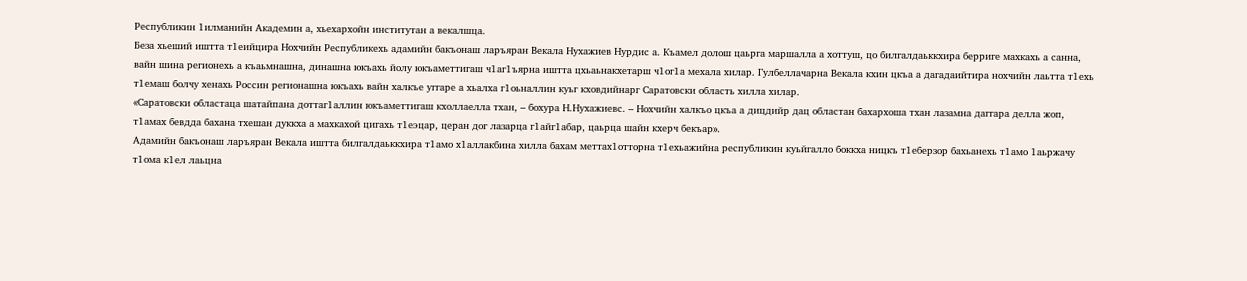Республикин 1илманийн Академин а, хьехархойн институтан а векалшца.
Беза хьеший иштта т1еийцира Нохчийн Республикехь адамийн бакъонаш ларъяран Векала Нухажиев Нурдис а. Къамел долош цаьрга маршалла а хоттуш, цо билгалдаьккхира берриге махкахь а санна, вайн шина регионехь а къаьмнашна, динашна юкъахь йолу юкъаметтигаш ч1аг1ъярна иштта цхьаьнакхетарш ч1ог1а мехала хилар. Гулбеллачарна Векала кхин цкъа а дагадаийтира нохчийн лаьтта т1ехь т1емаш болчу хенахь Россин регионашна юкъахь вайн халкъе уггаре а хьалха г1оьналлин куьг кховдийнарг Саратовски область хилла хилар.
«Саратовски областаца шатайпана доттаг1аллин юкъаметтигаш кхоллаелла тхан, – бохура Н.Нухажиевс. – Нохчийн халкъо цкъа а дицдийр дац областан бахархоша тхан лазамна даггара делла жоп, т1амах бевдда бахана тхешан дуккха а махкахой цигахь т1еэцар, церан дог лазарца г1айг1абар, цаьрца шайн кхерч бекъар».
Адамийн бакъонаш ларъяран Векала иштта билгалдаьккхира т1амо х1аллакбина хилла бахам меттах1отторна т1ехьажийна республикин куьйгалло боккха ницкъ т1еберзор бахьанехь т1амо 1аьржачу т1ома к1ел лаьцна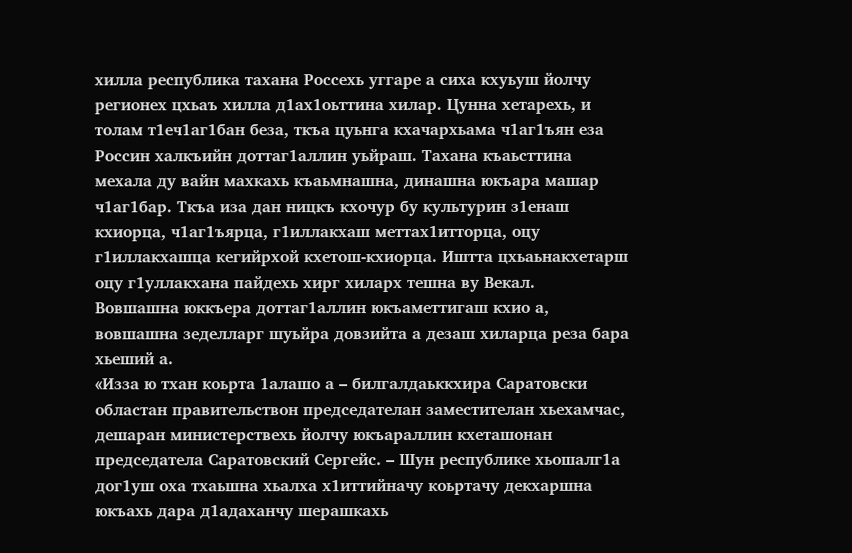хилла республика тахана Россехь уггаре а сиха кхуьуш йолчу регионех цхьаъ хилла д1ах1оьттина хилар. Цунна хетарехь, и толам т1еч1аг1бан беза, ткъа цуьнга кхачархьама ч1аг1ъян еза Россин халкъийн доттаг1аллин уьйраш. Тахана къаьсттина мехала ду вайн махкахь къаьмнашна, динашна юкъара машар ч1аг1бар. Ткъа иза дан ницкъ кхочур бу культурин з1енаш кхиорца, ч1аг1ъярца, г1иллакхаш меттах1итторца, оцу г1иллакхашца кегийрхой кхетош-кхиорца. Иштта цхьаьнакхетарш оцу г1уллакхана пайдехь хирг хиларх тешна ву Векал.
Вовшашна юккъера доттаг1аллин юкъаметтигаш кхио а, вовшашна зеделларг шуьйра довзийта а дезаш хиларца реза бара хьеший а.
«Изза ю тхан коьрта 1алашо а – билгалдаьккхира Саратовски областан правительствон председателан заместителан хьехамчас, дешаран министерствехь йолчу юкъараллин кхеташонан председатела Саратовский Сергейс. – Шун республике хьошалг1а дог1уш оха тхаьшна хьалха х1иттийначу коьртачу декхаршна юкъахь дара д1адаханчу шерашкахь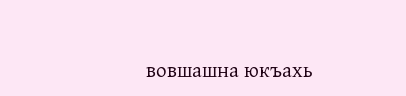вовшашна юкъахь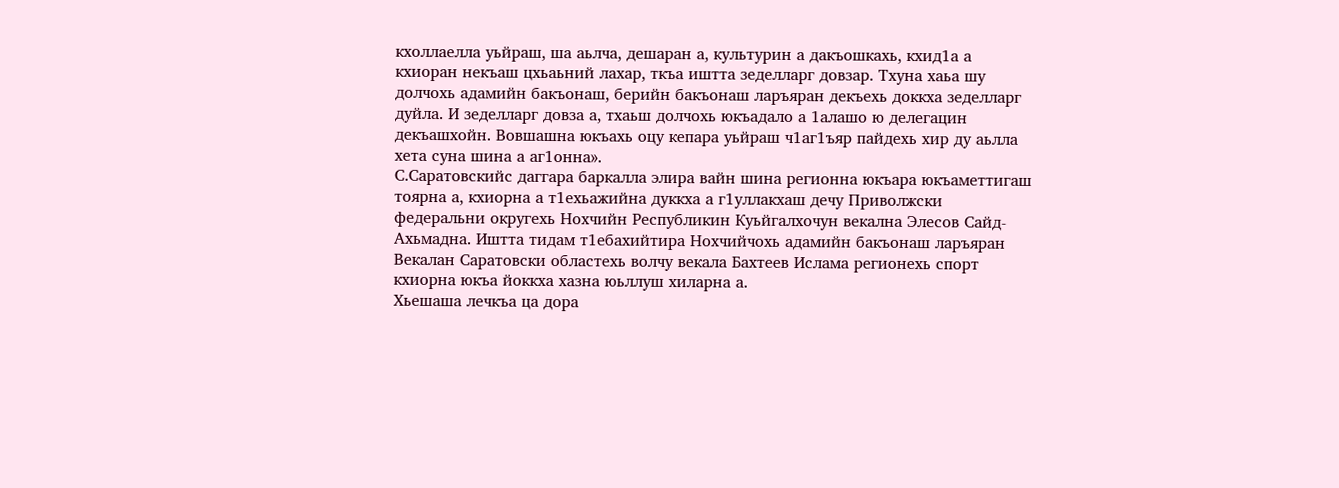кхоллаелла уьйраш, ша аьлча, дешаран а, культурин а дакъошкахь, кхид1а а кхиоран некъаш цхьаьний лахар, ткъа иштта зеделларг довзар. Тхуна хаьа шу долчохь адамийн бакъонаш, берийн бакъонаш ларъяран декъехь доккха зеделларг дуйла. И зеделларг довза а, тхаьш долчохь юкъадало а 1алашо ю делегацин декъашхойн. Вовшашна юкъахь оцу кепара уьйраш ч1аг1ъяр пайдехь хир ду аьлла хета суна шина а аг1онна».
С.Саратовскийс даггара баркалла элира вайн шина регионна юкъара юкъаметтигаш тоярна а, кхиорна а т1ехьажийна дуккха а г1уллакхаш дечу Приволжски федеральни округехь Нохчийн Республикин Куьйгалхочун векална Элесов Сайд-Ахьмадна. Иштта тидам т1ебахийтира Нохчийчохь адамийн бакъонаш ларъяран Векалан Саратовски областехь волчу векала Бахтеев Ислама регионехь спорт кхиорна юкъа йоккха хазна юьллуш хиларна а.
Хьешаша лечкъа ца дора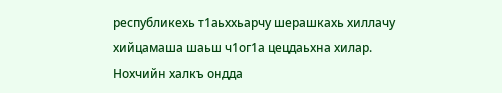республикехь т1аьххьарчу шерашкахь хиллачу хийцамаша шаьш ч1ог1а цецдаьхна хилар. Нохчийн халкъ ондда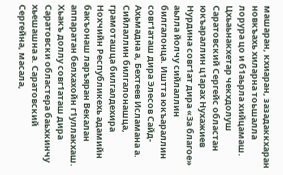машаран, кхиаран, зазадаккхаран новкъахь хиларна тоьшалла лорура цо и б1аьрла хийцамаш.
Цхьаьнакхетар чекхдолуш Саратовский Сергейс областан юкъараллин ц1арах Нухажиев Нурдина совг1ат дира «За благое» аьлла йолчу сийлаллин билгалонца. Иштта юкъараллин совг1аташ дира Элесов Сайд-Ахьмадна а, Бехтеев Исламана а. Сийлаллин билгалонашца, грамоташца билгалдехира Нохчийн Республикехь адамийн бакъонаш ларъяран Векалан аппаратан белхахойн г1уллакхаш.
Хьакъ доллу совг1аташ дира Саратовски областера баьхкинчу хьешашна а. Саратовский Сергейна, масала,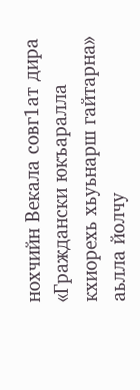нохчийн Векала совг1ат дира «Граждански юкъаралла кхиорехь хьуьнарш гайтарна» аьлла йолчу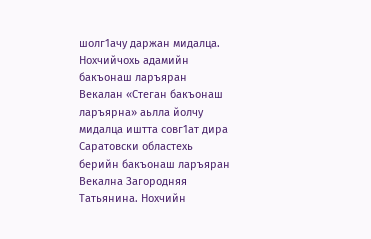шолг1ачу даржан мидалца. Нохчийчохь адамийн бакъонаш ларъяран Векалан «Стеган бакъонаш ларъярна» аьлла йолчу мидалца иштта совг1ат дира Саратовски областехь берийн бакъонаш ларъяран Векална Загородняя Татьянина. Нохчийн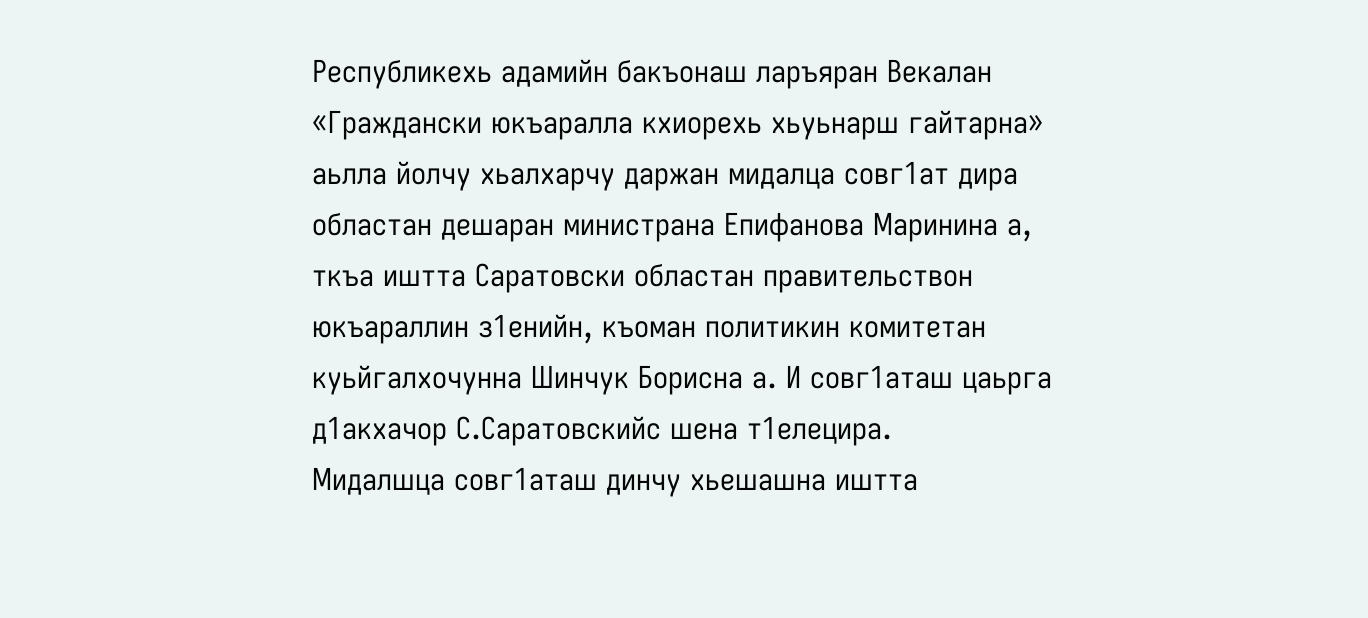Республикехь адамийн бакъонаш ларъяран Векалан «Граждански юкъаралла кхиорехь хьуьнарш гайтарна» аьлла йолчу хьалхарчу даржан мидалца совг1ат дира областан дешаран министрана Епифанова Маринина а, ткъа иштта Саратовски областан правительствон юкъараллин з1енийн, къоман политикин комитетан куьйгалхочунна Шинчук Борисна а. И совг1аташ цаьрга д1акхачор С.Саратовскийс шена т1елецира.
Мидалшца совг1аташ динчу хьешашна иштта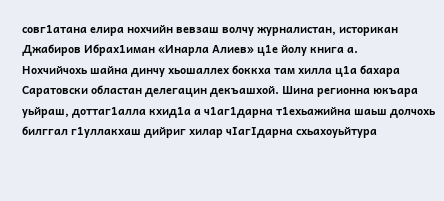совг1атана елира нохчийн вевзаш волчу журналистан, историкан Джабиров Ибрах1иман «Инарла Алиев» ц1е йолу книга а.
Нохчийчохь шайна динчу хьошаллех боккха там хилла ц1а бахара Саратовски областан делегацин декъашхой. Шина регионна юкъара уьйраш, доттаг1алла кхид1а а ч1аг1дарна т1ехьажийна шаьш долчохь билггал г1уллакхаш дийриг хилар чIагIдарна схьахоуьйтура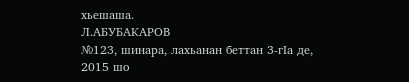хьешаша.
Л.АБУБАКАРОВ
№123, шинара, лахьанан беттан 3-гIа де, 2015 шо